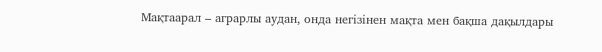Мақтаарал – аграрлы аудан, онда негізінен мақта мен бақша дақылдары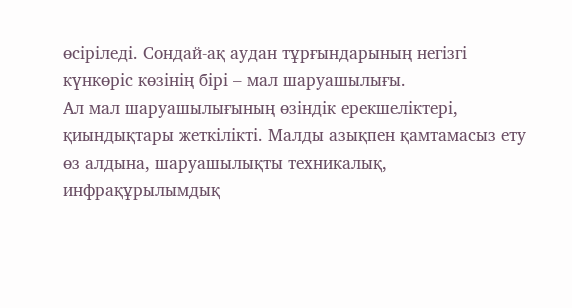өсіріледі. Сондай-ақ аудан тұрғындарының негізгі күнкөріс көзінің бірі – мал шаруашылығы.
Ал мал шаруашылығының өзіндік ерекшеліктері, қиындықтары жеткілікті. Малды азықпен қамтамасыз ету өз алдына, шаруашылықты техникалық, инфрақұрылымдық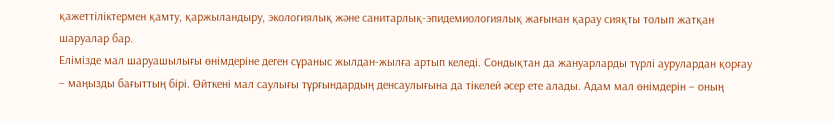қажеттіліктермен қамту, қаржыландыру, экологиялық және санитарлық-эпидемиологиялық жағынан қарау сияқты толып жатқан шаруалар бар.
Елімізде мал шаруашылығы өнімдеріне деген сұраныс жылдан-жылға артып келеді. Сондықтан да жануарларды түрлі аурулардан қорғау – маңызды бағыттың бірі. Өйткені мал саулығы тұрғындардың денсаулығына да тікелей әсер ете алады. Адам мал өнімдерін – оның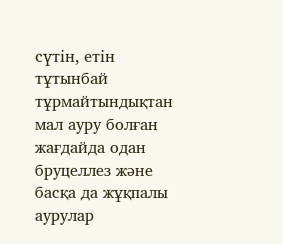сүтін, етін тұтынбай тұрмайтындықтан мал ауру болған жағдайда одан бруцеллез және басқа да жұқпалы аурулар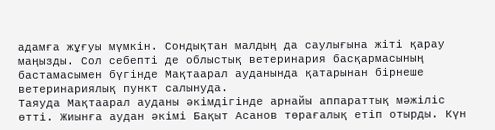адамға жұғуы мүмкін. Сондықтан малдың да саулығына жіті қарау маңызды. Сол себепті де облыстық ветеринария басқармасының бастамасымен бүгінде Мақтаарал ауданында қатарынан бірнеше ветеринариялық пункт салынуда.
Таяуда Мақтаарал ауданы әкімдігінде арнайы аппараттық мәжіліс өтті. Жиынға аудан әкімі Бақыт Асанов төрағалық етіп отырды. Күн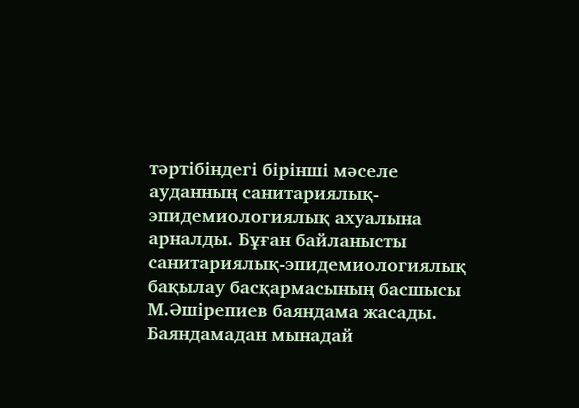тәртібіндегі бірінші мәселе ауданның санитариялық-эпидемиологиялық ахуалына арналды. Бұған байланысты санитариялық-эпидемиологиялық бақылау басқармасының басшысы М.Әшірепиев баяндама жасады. Баяндамадан мынадай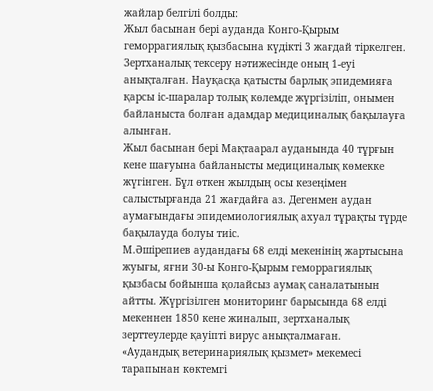жайлар белгілі болды:
Жыл басынан бері ауданда Конго-Қырым геморрагиялық қызбасына күдікті 3 жағдай тіркелген. Зертханалық тексеру нәтижесінде оның 1-еуі анықталған. Науқасқа қатысты барлық эпидемияға қарсы іс-шаралар толық көлемде жүргізіліп, онымен байланыста болған адамдар медициналық бақылауға алынған.
Жыл басынан бері Мақтаарал ауданында 40 тұрғын кене шағуына байланысты медициналық көмекке жүгінген. Бұл өткен жылдың осы кезеңімен салыстырғанда 21 жағдайға аз. Дегенмен аудан аумағындағы эпидемиологиялық ахуал тұрақты түрде бақылауда болуы тиіс.
М.Әшірепиев аудандағы 68 елді мекенінің жартысына жуығы, яғни 30-ы Конго-Қырым геморрагиялық қызбасы бойынша қолайсыз аумақ саналатынын айтты. Жүргізілген мониторинг барысында 68 елді мекеннен 1850 кене жиналып, зертханалық зерттеулерде қауіпті вирус анықталмаған.
«Аудандық ветеринариялық қызмет» мекемесі тарапынан көктемгі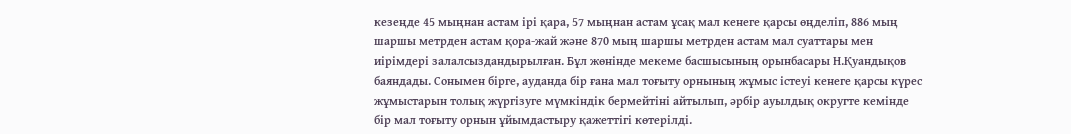кезеңде 45 мыңнан астам ірі қара, 57 мыңнан астам ұсақ мал кенеге қарсы өңделіп, 886 мың шаршы метрден астам қора-жай және 870 мың шаршы метрден астам мал суаттары мен иірімдері залалсыздандырылған. Бұл жөнінде мекеме басшысының орынбасары Н.Қуандықов баяндады. Сонымен бірге, ауданда бір ғана мал тоғыту орнының жұмыс істеуі кенеге қарсы күрес жұмыстарын толық жүргізуге мүмкіндік бермейтіні айтылып, әрбір ауылдық округте кемінде бір мал тоғыту орнын ұйымдастыру қажеттігі көтерілді.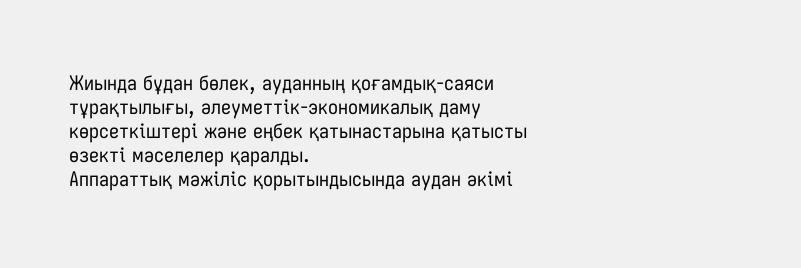Жиында бұдан бөлек, ауданның қоғамдық-саяси тұрақтылығы, әлеуметтік-экономикалық даму көрсеткіштері және еңбек қатынастарына қатысты өзекті мәселелер қаралды.
Аппараттық мәжіліс қорытындысында аудан әкімі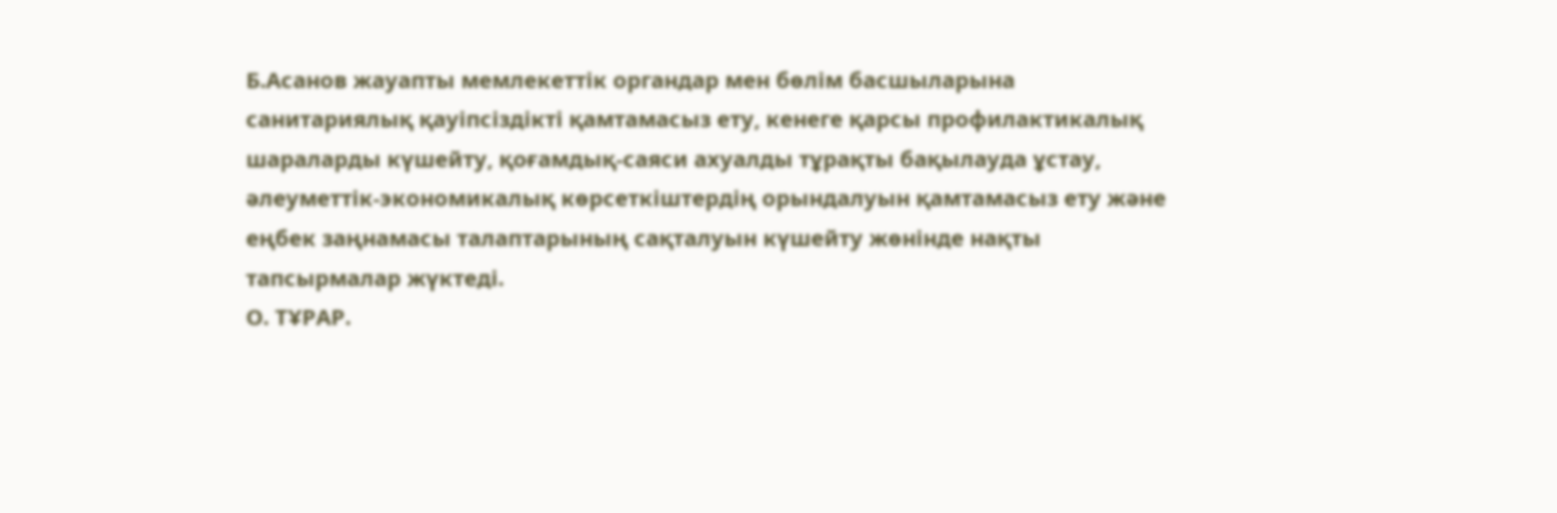Б.Асанов жауапты мемлекеттік органдар мен бөлім басшыларына санитариялық қауіпсіздікті қамтамасыз ету, кенеге қарсы профилактикалық шараларды күшейту, қоғамдық-саяси ахуалды тұрақты бақылауда ұстау, әлеуметтік-экономикалық көрсеткіштердің орындалуын қамтамасыз ету және еңбек заңнамасы талаптарының сақталуын күшейту жөнінде нақты тапсырмалар жүктеді.
О. ТҰРАР.